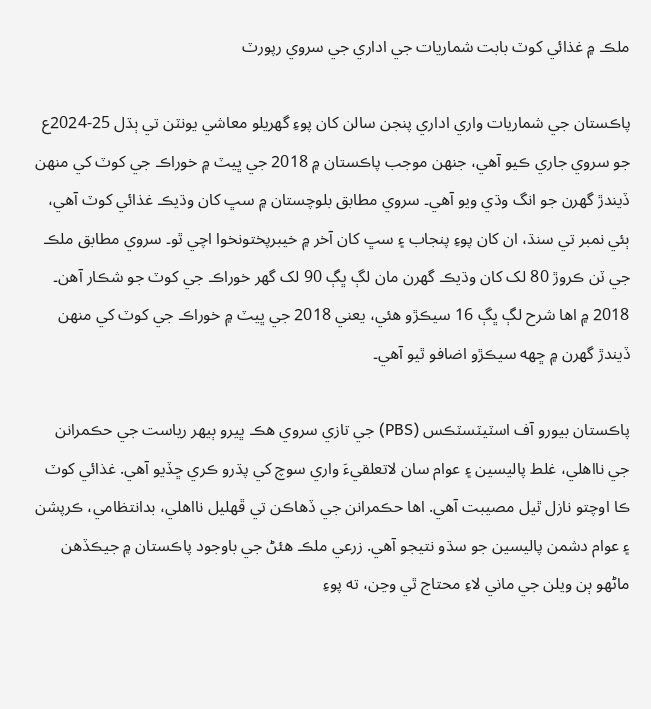ملڪ ۾ غذائي کوٽ بابت شماريات جي اداري جي سروي رپورٽ

پاڪستان جي شماريات واري اداري پنجن سالن کان پوءِ گهريلو معاشي يونٽن تي ٻڌل 25-2024ع جو سروي جاري ڪيو آهي، جنهن موجب پاڪستان ۾ 2018 جي ڀيٽ ۾ خوراڪ جي کوٽ کي منهن ڏيندڙ گهرن جو انگ وڌي ويو آهي۔ سروي مطابق بلوچستان ۾ سڀ کان وڌيڪ غذائي کوٽ آهي، ٻئي نمبر تي سنڌ، ان کان پوءِ پنجاب ۽ سڀ کان آخر ۾ خيبرپختونخوا اچي ٿو۔ سروي مطابق ملڪ جي ٽن ڪروڙ 80 لک کان وڌيڪ گهرن مان لڳ ڀڳ 90 لک گهر خوراڪ جي کوٽ جو شڪار آهن۔ 2018 ۾ اها شرح لڳ ڀڳ 16 سيڪڙو هئي، يعني 2018 جي ڀيٽ ۾ خوراڪ جي کوٽ کي منهن ڏيندڙ گهرن ۾ ڇهه سيڪڙو اضافو ٿيو آهي۔

پاڪستان بيورو آف اسٽيٽسٽڪس (PBS) جي تازي سروي هڪ ڀيرو ٻيهر رياست جي حڪمرانن جي نااهلي، غلط پاليسين ۽ عوام سان لاتعلقيءَ واري سوچ کي پڌرو ڪري ڇڏيو آهي. غذائي کوٽ ڪا اوچتو نازل ٿيل مصيبت آهي. اها حڪمرانن جي ڏهاڪن تي ڦهليل نااهلي، بدانتظامي، ڪرپشن ۽ عوام دشمن پاليسين جو سڌو نتيجو آهي. زرعي ملڪ هئڻ جي باوجود پاڪستان ۾ جيڪڏهن ماڻهو ٻن ويلن جي ماني لاءِ محتاج ٿي وڃن، ته پوءِ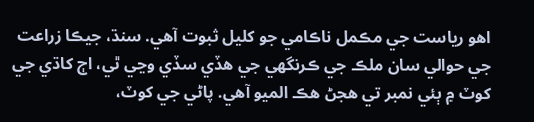اهو رياست جي مڪمل ناڪامي جو کليل ثبوت آهي. سنڌ، جيڪا زراعت جي حوالي سان ملڪ جي ڪرنگهي جي هڏي سڏي وڃي ٿي، اڄ کاڌي جي کوٽ ۾ ٻئي نمبر تي هجڻ هڪ الميو آهي. پاڻي جي کوٽ،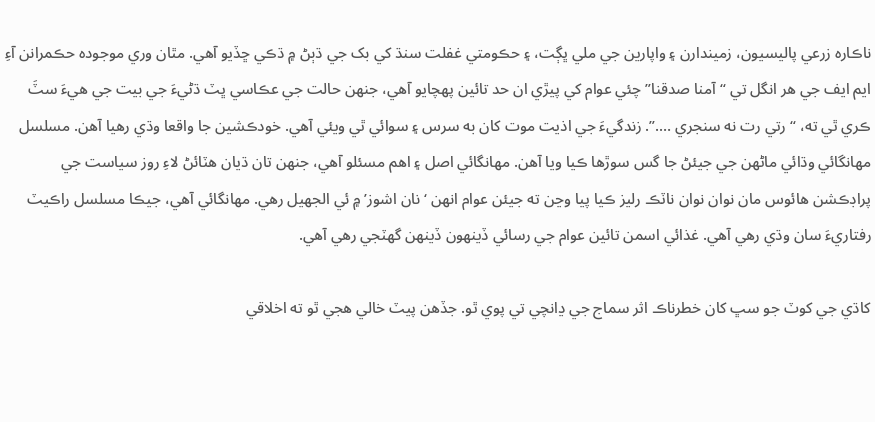ناڪاره زرعي پاليسيون، زميندارن ۽ واپارين جي ملي ڀڳت، ۽ حڪومتي غفلت سنڌ کي بک جي ڌٻڻ ۾ ڌڪي ڇڏيو آهي. مٿان وري موجوده حڪمرانن آءِ ايم ايف جي هر انگل تي “آمنا صدقنا” چئي عوام کي پيڙي ان حد تائين پهچايو آهي، جنهن حالت جي عڪاسي ڀٽ ڌڻيءَ جي بيت جي هيءَ سٽَ ڪري ٿي ته، “رتي رت نه سنجري ….”. زندگيءَ جي اذيت موت کان به سرس ۽ سوائي ٿي ويئي آهي. خودڪشين جا واقعا وڌي رهيا آهن. مسلسل مهانگائي وڌائي ماڻهن جي جيئڻ جا گس سوڙها ڪيا ويا آهن. مهانگائي اصل ۽ اهم مسئلو آهي، جنهن تان ڌيان هٽائڻ لاءِ روز سياست جي پراڊڪشن هائوس مان نوان نوان ناٽڪ رليز ڪيا پيا وڃن ته جيئن عوام انهن ‘نان اشوز’ ۾ ئي الجهيل رهي. مهانگائي آهي، جيڪا مسلسل راڪيٽ رفتاريءَ سان وڌي رهي آهي. غذائي اسمن تائين عوام جي رسائي ڏينهون ڏينهن گهٽجي رهي آهي.

کاڌي جي کوٽ جو سڀ کان خطرناڪ اثر سماج جي ڍانچي تي پوي ٿو. جڏهن پيٽ خالي هجي ٿو ته اخلاقي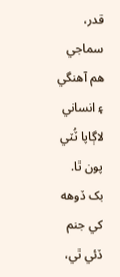قدر، سماجي هم آهنگي ۽ انساني لاڳاپا ٽُٽي پون ٿا. بک ڏوهه کي جنم ڏئي ٿي،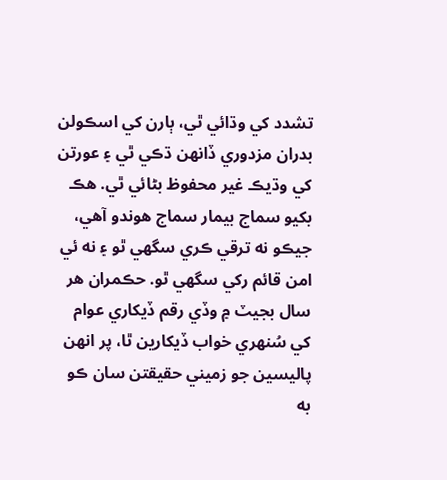تشدد کي وڌائي ٿي، ٻارن کي اسڪولن بدران مزدوري ڏانهن ڌڪي ٿي ۽ عورتن کي وڌيڪ غير محفوظ بڻائي ٿي. هڪ بکيو سماج بيمار سماج هوندو آهي، جيڪو نه ترقي ڪري سگهي ٿو ۽ نه ئي امن قائم رکي سگهي ٿو. حڪمران هر سال بجيٽ ۾ وڏي رقم ڏيکاري عوام کي سُنهري خواب ڏيکارين ٿا، پر انهن پاليسين جو زميني حقيقتن سان ڪو به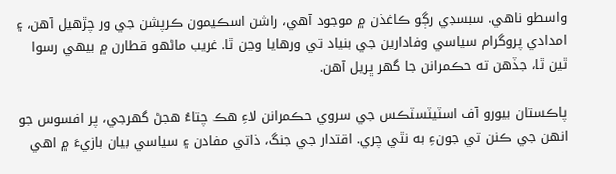واسطو ناهي. سبسڊي رڳو ڪاغذن ۾ موجود آهي، راشن اسڪيمون ڪرپشن جي ور چڙهيل آهن، ۽ امدادي پروگرام سياسي وفادارين جي بنياد تي ورهايا وڃن ٿا. غريب ماڻهو قطارن ۾ بيهي رسوا ٿين ٿا، جڏهن ته حڪمرانن جا گهر ڀريل آهن.

پاڪستان بيورو آف اسٽيٽسٽڪس جي سروي حڪمرانن لاءِ هڪ چتاءُ هجڻ گهرجي، پر افسوس جو انهن جي ڪنن تي جونءِ به نٿي چري. اقتدار جي جنگ، ذاتي مفادن ۽ سياسي بيان بازيءَ ۾ اهي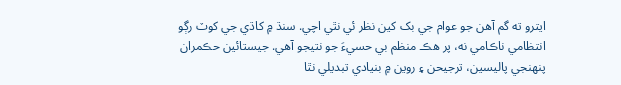ايترو ته گم آهن جو عوام جي بک کين نظر ئي نٿي اچي. سنڌ ۾ کاڌي جي کوٽ رڳو انتظامي ناڪامي نه، پر هڪ منظم بي حسيءَ جو نتيجو آهي. جيستائين حڪمران پنهنجي پاليسين، ترجيحن ۽ روين ۾ بنيادي تبديلي نٿا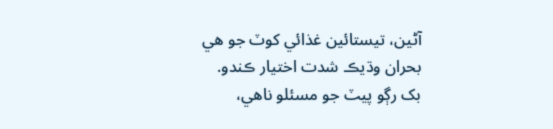آڻين، تيستائين غذائي کوٽ جو هي بحران وڌيڪ شدت اختيار ڪندو. بک رڳو پيٽ جو مسئلو ناهي،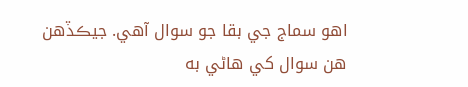اهو سماج جي بقا جو سوال آهي. جيڪڏهن هن سوال کي هاڻي به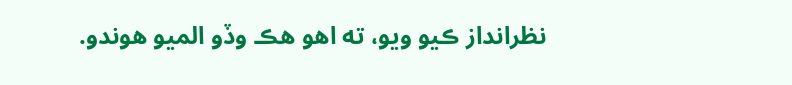نظرانداز ڪيو ويو، ته اهو هڪ وڏو الميو هوندو.